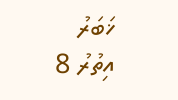ޚަބަރު
އިތުރު 8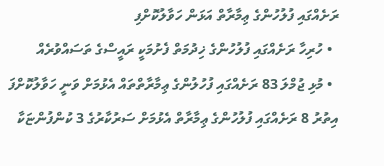ރަށެއްގައި ފުލުހުންގެ ޢިމާރާތް އަޅަން ހަވާލުކޮށްފި
  • ހުރިހާ ރަށެއްގައި ފުލުހުންގެ ޚިދުމަތް ފެށުމަކީ ރައީސްގެ ތަސައްވުރެއް
  • މުޅި ޖުމްލަ 83 ރަށެއްގައި ފުހުލުންގެ ޢިމާރާތްތައް އެޅުމަށް ވަނީ ހަވާލުކޮށްފަ
އިތުރު 8 ރަށެއްގައި ފުލުހުންގެ ޢިމާރާތް އެޅުމަށް ސަރުކާރުގެ 3 ކުންފުންޏަކާ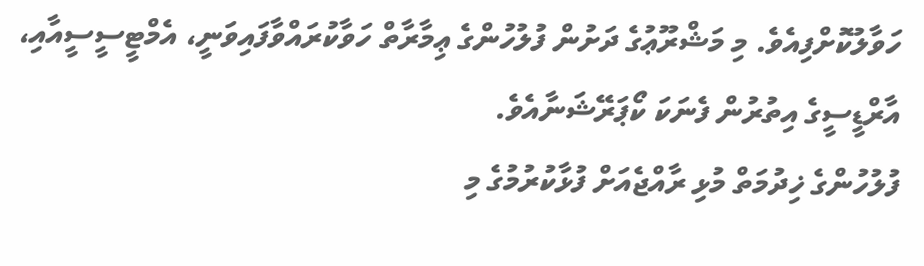ހަވާލުކޮށްފިއެވެ. މި މަޝްރޫޢުގެ ދަށުން ފުލުހުންގެ ޢިމާރާތް ހަވާކުރައްވާފައިވަނީ، އެމްޓީސީސީއާއި، އާރްޑީސީގެ އިތުރުން ފެނަކަ ކޯޕަރޭޝަނާއެވެ.
ފުލުހުންގެ ޚިދުމަތް މުޅި ރާއްޖެއަށް ފުޅާކުރުމުގެ މި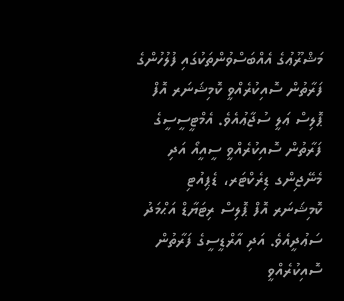މަޝްރޫޢުގެ އެއްބަސްވުންތަކުގައި ފުލުހުންގެ ފަރާތުން ސޮއިކުރެއްވީ ކޮމިޝަނަރ އޮފް ޕޮލިސް ޢަލީ ސުޖާޢުއެވެ. އެމްޓީސީސީގެ ފަރާތުން ސޮއިކުރެއްވީ ސީއީއޯ އަދި މެނޭޖިންގ ޑިރެކްޓަރ، ޑެޕިއުޓި ކޮމިޝަނަރ އޮފް ޕޮލިސް ރިޓަޔާޑް އަޙްމަދު ސަޢުދީއެވެ. އަދި އާރްޑީސީގެ ފަރާތުން ސޮއިކުރެއްވީ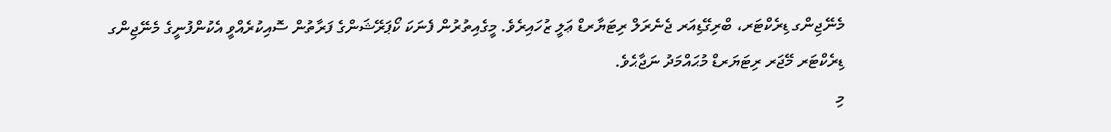މެނޭޖިންގ ޑިރެކްޓަރ، ބްރިގޭޑިއަރ ޖެނެރަލް ރިޓަޔާރޑް ޢަލީ ޒުހައިރެވެ. މީގެއިތުރުން ފެނަކަ ކޯޕަރޭޝަންގެ ފަރާތުން ސޮއިކުރެއްވީ އެކުންފުނީގެ މެނޭޖިންގ ޑިރެކްޓަރ މޭޖަރ ރިޓަޔަރޑް މުޙައްމަދު ނަޖާޙެވެ.
މި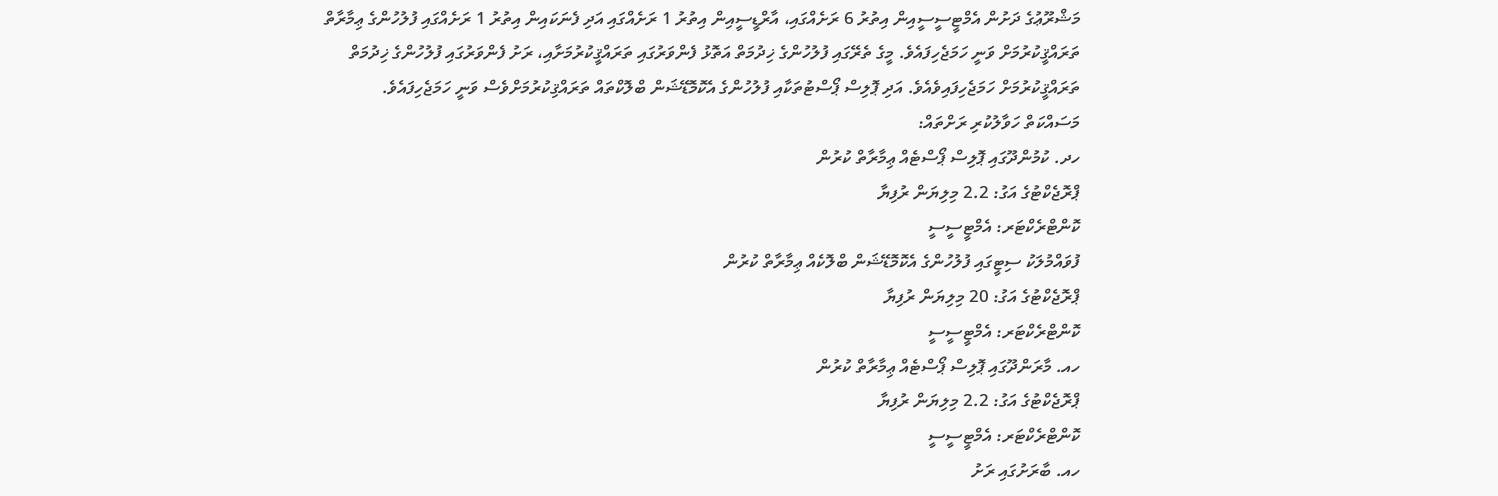މަޝްރޫޢުގެ ދަށުން އެމްޓީސީސީއިން އިތުރު 6 ރަށެއްގައި، އާރްޑީސީއިން އިތުރު 1 ރަށެއްގައި އަދި ފެނަކައިން އިތުރު 1 ރަށެއްގައި ފުލުހުންގެ ޢިމާރާތް ތަރައްޤީކުރުމަށް ވަނީ ހަމަޖެހިފައެވެ. މީގެ ތެރޭގައި ފުލުހުންގެ ޚިދުމަތް އަތޮޅު ފެންވަރުގައި ތަރައްޤީކުރުމަށާއި، ރަށު ފެންވަރުގައި ފުލުހުންގެ ޚިދުމަތް ތަރައްޤީކުރުމަށް ހަމަޖެހިފައިވެއެވެ. އަދި ޕޮލިސް ޕޯސްޓުތަކާއި ފުލުހުންގެ އެކޮމޮޑޭޝަން ބްލޮކްތައް ތަރައްޤިކުރުމަށްވެސް ވަނީ ހަމަޖެހިފައެވެ.
މަސައްކަތް ހަވާލުކުރި ރަށްތައް:
ހދ. ކުމުންދޫގައި ޕޮލިސް ޕޯސްޓެއް ޢިމާރާތް ކުރުން
ޕްރޮޖެކްޓުގެ އަގު: 2.2 މިލިޔަން ރުފިޔާ
ކޮންޓްރެކްޓަރ: އެމްޓީސީސީ
ފުވައްމުލަކު ސިޓީގައި ފުލުހުންގެ އެކޮމޮޑޭޝަން ބްލޮކެއް ޢިމާރާތް ކުރުން
ޕްރޮޖެކްޓުގެ އަގު: 20 މިލިޔަން ރުފިޔާ
ކޮންޓްރެކްޓަރ: އެމްޓީސީސީ
ހއ. މާރަންދޫގައި ޕޮލިސް ޕޯސްޓެއް ޢިމާރާތް ކުރުން
ޕްރޮޖެކްޓުގެ އަގު: 2.2 މިލިޔަން ރުފިޔާ
ކޮންޓްރެކްޓަރ: އެމްޓީސީސީ
ހއ. ބާރަށުގައި ރަށު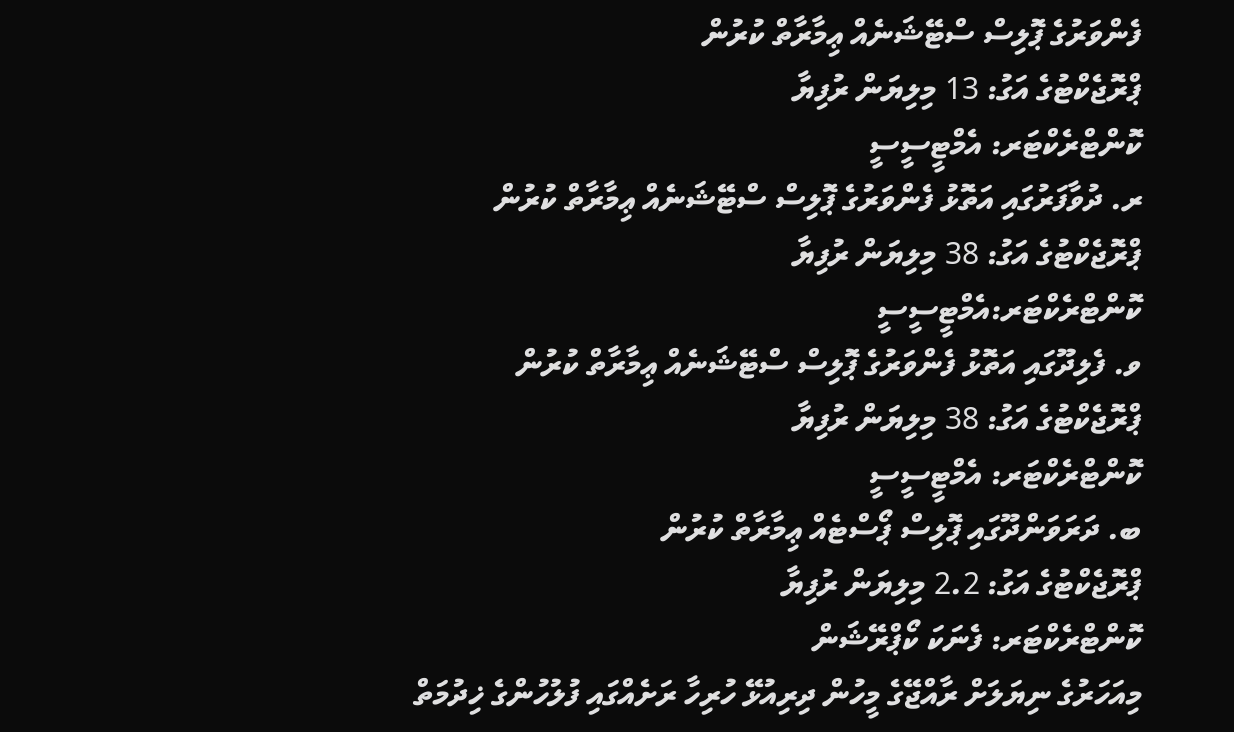ފެންވަރުގެ ޕޮލިސް ސްޓޭޝަނެއް ޢިމާރާތް ކުރުން
ޕްރޮޖެކްޓުގެ އަގު: 13 މިލިޔަން ރުފިޔާ
ކޮންޓްރެކްޓަރ: އެމްޓީސީސީ
ރ. ދުވާފަރުގައި އަތޮޅު ފެންވަރުގެ ޕޮލިސް ސްޓޭޝަނެއް ޢިމާރާތް ކުރުން
ޕްރޮޖެކްޓުގެ އަގު: 38 މިލިޔަން ރުފިޔާ
ކޮންޓްރެކްޓަރ:އެމްޓީސީސީ
ވ. ފެލިދޫގައި އަތޮޅު ފެންވަރުގެ ޕޮލިސް ސްޓޭޝަނެއް ޢިމާރާތް ކުރުން
ޕްރޮޖެކްޓުގެ އަގު: 38 މިލިޔަން ރުފިޔާ
ކޮންޓްރެކްޓަރ: އެމްޓީސީސީ
ބ. ދަރަވަންދޫގައި ޕޮލިސް ޕޯސްޓެއް ޢިމާރާތް ކުރުން
ޕްރޮޖެކްޓުގެ އަގު: 2.2 މިލިޔަން ރުފިޔާ
ކޮންޓްރެކްޓަރ: ފެނަކަ ކޯޕްރޭޝަން
މިއަހަރުގެ ނިޔަލަށް ރާއްޖޭގެ މީހުން ދިރިއުޅޭ ހުރިހާ ރަށެއްގައި ފުލުހުންގެ ޚިދުމަތް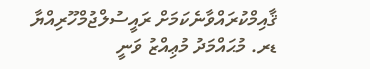ޤާއިމްކުރައްވާނެކަމަށް ރައީސުލްޖުމްހޫރިއްޔާ ޑރ. މުޙައްމަދު މުޢިއްޒު ވަނީ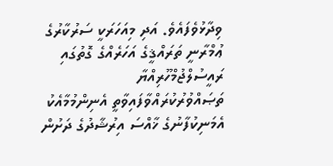ވިދާޅުވެފައެވެ. އަދި މިއަހަރަކީ ސަރުކާރުގެ ޢުމްރާނީ ތަރައްޤީގެ އަހަރެއްގެ ގޮތުގައި ރައީސުލްޖުމްހޫރިއްޔާ ތަޞައްވުރުކުރައްވާފައިވާތީ އެނިންމުމާއެކު އެމަނިކުފާނުގެ ޚާއްސަ އިރުޝާދުގެ ދަށުން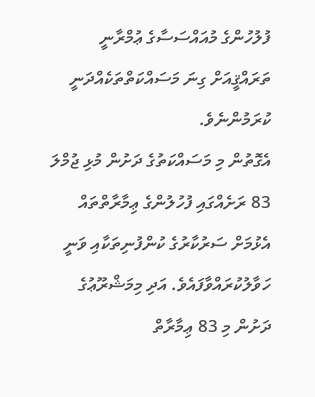ފުލުހުންގެ މުއައްސަސާގެ ޢުމްރާނީ ތަރައްޤީއަށް ގިނަ މަސައްކަތްތަކެއްދަނީ ކުރަމުންނެވެ.
އެގޮތުން މި މަސައްކަތުގެ ދަށުން މުޅި ޖުމްލަ 83 ރަށެއްގައި ފުހުލުންގެ ޢިމާރާތްތައް އެޅުމަށް ސަރުކާރުގެ ކުންފުނިތަކާއި ވަނީ ހަވާލުކުރައްވާފައެވެ. އަދި މިމަޝްރޫޢުގެ ދަށުން މި 83 ޢިމާރާތް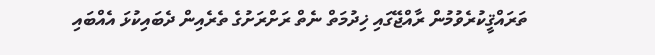ތަރައްޤީކުރެވުމުން ރާއްޖޭގައި ޚިދުމަތް ނެތް ރަށްރަށުގެ ތެރެއިން ދެބައިކުޅަ އެއްބައި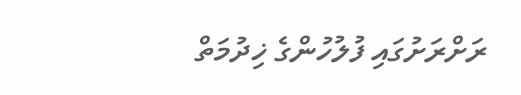ރަށްރަށުގައި ފުލުހުންގެ ޚިދުމަތް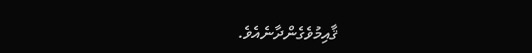ޤާއިމުވެގެންދާނެއެވެ.